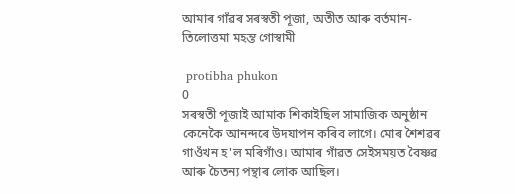আমাৰ গা‍ঁৱৰ সৰস্বতী পূজা, অতীত আৰু বৰ্তমান- তিলোত্তমা মহন্ত গোস্বামী

 protibha phukon
0
সৰস্বতী পূজাই আমাক শিকাইছিল সামাজিক অনুষ্ঠান কেনেকৈ আনন্দৰে উদযাপন কৰিব লাগে। মোৰ শৈশৱৰ গাওঁখন হ'ল মৰিগাঁও। আমাৰ গাঁৱত সেইসময়ত বৈষ্ণৱ আৰু চৈতন্য পন্থাৰ লোক আছিল।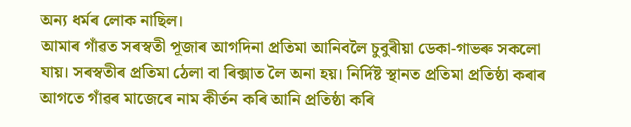অন্য ধৰ্মৰ লোক নাছিল।
আমাৰ গাঁৱত সৰস্বতী পূজাৰ আগদিনা প্ৰতিমা আনিবলৈ চুবুৰীয়া ডেকা-গাভৰু সকলো যায়। সৰস্বতীৰ প্ৰতিমা ঠেলা বা ৰিক্সাত লৈ অনা হয়। নিৰ্দিষ্ট স্থানত প্ৰতিমা প্ৰতিষ্ঠা কৰাৰ আগতে গাঁৱৰ মাজেৰে নাম কীৰ্তন কৰি আনি প্ৰতিষ্ঠা কৰি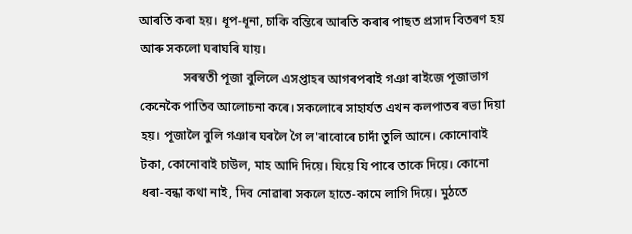আৰতি কৰা হয়। ধূপ-ধূনা, চাকি বন্তিৰে আৰতি কৰাৰ পাছত প্ৰসাদ বিতৰণ হয় আৰু সকলো ঘৰাঘৰি যায়।
              সৰস্বতী পূজা বুলিলে এসপ্তাহৰ আগৰপৰাই গঞা ৰাইজে পূজাভাগ কেনেকৈ পাতিব আলোচনা কৰে। সকলোৰে সাহাৰ্যত এখন কলপাতৰ ৰভা দিয়া হয়। পূজালৈ বুলি গঞাৰ ঘৰলৈ গৈ ল'ৰাবোৰে চাদাঁ তুলি আনে। কোনোবাই টকা, কোনোবাই চাউল, মাহ আদি দিয়ে। যিয়ে যি পাৰে তাকে দিয়ে। কোনো ধৰা-বন্ধা কথা নাই, দিব নোৱাৰা সকলে হাতে-কামে লাগি দিয়ে। মুঠতে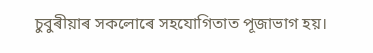চুবুৰীয়াৰ সকলোৰে সহযোগিতাত পূজাভাগ হয়।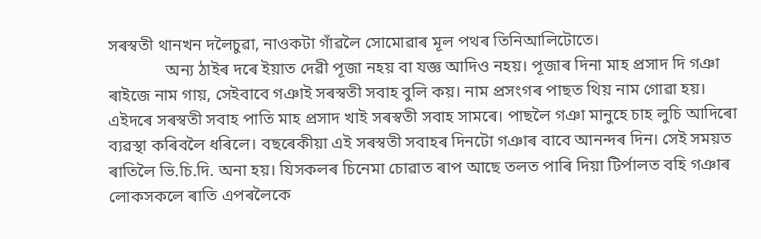সৰস্বতী থানখন দলৈচুৱা, নাওকটা গাঁৱলৈ সোমোৱাৰ মূল পথৰ তিনিআলিটোতে।
              অন্য ঠাইৰ দৰে ইয়াত দেৱী পূজা নহয় বা যজ্ঞ আদিও নহয়। পূজাৰ দিনা মাহ প্ৰসাদ দি গঞা ৰাইজে নাম গায়, সেইবাবে গঞাই সৰস্বতী সবাহ বুলি কয়। নাম প্ৰসংগৰ পাছত থিয় নাম গোৱা হয়। এইদৰে সৰস্বতী সবাহ পাতি মাহ প্ৰসাদ খাই সৰস্বতী সবাহ সামৰে। পাছলৈ গঞা মানুহে চাহ লুচি আদিৰো ব্যৱস্থা কৰিবলৈ ধৰিলে। বছৰেকীয়া এই সৰস্বতী সবাহৰ দিনটো গঞাৰ বাবে আনন্দৰ দিন। সেই সময়ত ৰাতিলৈ ভি.চি.দি. অনা হয়। যিসকলৰ চিনেমা চোৱাত ৰাপ আছে তলত পাৰি দিয়া টিৰ্পালত বহি গঞাৰ লোকসকলে ৰাতি এপৰলৈকে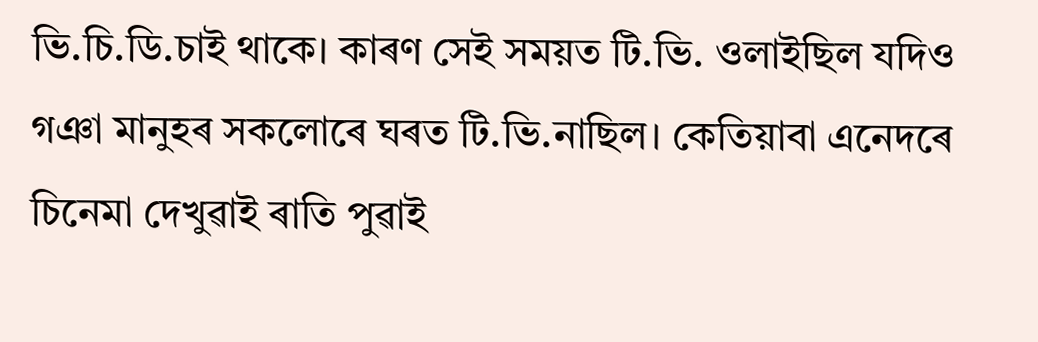ভি.চি.ডি.চাই থাকে। কাৰণ সেই সময়ত টি.ভি. ওলাইছিল যদিও গঞা মানুহৰ সকলোৰে ঘৰত টি.ভি.নাছিল। কেতিয়াবা এনেদৰে চিনেমা দেখুৱাই ৰাতি পুৱাই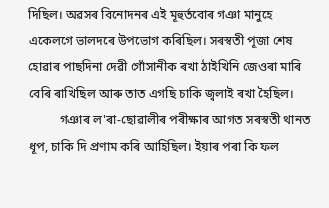দিছিল। অৱসৰ বিনোদনৰ এই মূহুৰ্তবোৰ গঞা মানুহে একেলগে ভালদৰে উপভোগ কৰিছিল। সৰস্বতী পূজা শেষ হোৱাৰ পাছদিনা দেৱী গোঁসানীক ৰখা ঠাইখিনি জেওৰা মাৰি বেৰি ৰাখিছিল আৰু তাত এগছি চাকি জ্বলাই ৰখা হৈছিল।
          গঞাৰ ল'ৰা-ছোৱালীৰ পৰীক্ষাৰ আগত সৰস্বতী থানত ধূপ, চাকি দি প্ৰণাম কৰি আহিছিল। ইয়াৰ পৰা কি ফল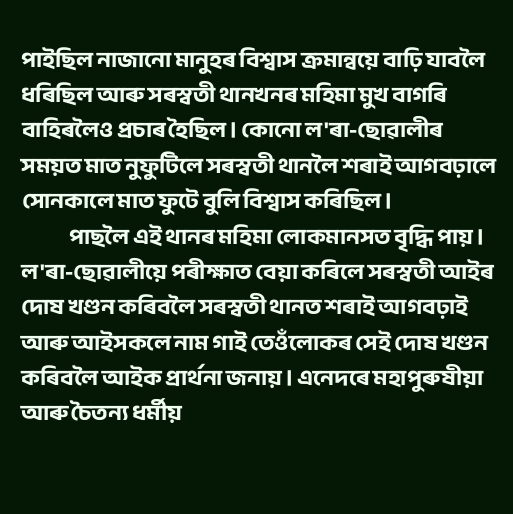পাইছিল নাজানো মানুহৰ বিশ্বাস ক্ৰমান্বয়ে বাঢ়ি যাবলৈ ধৰিছিল আৰু সৰস্বতী থানখনৰ মহিমা মুখ বাগৰি বাহিৰলৈও প্ৰচাৰ হৈছিল। কোনো ল'ৰা-ছোৱালীৰ সময়ত মাত নুফুটিলে সৰস্বতী থানলৈ শৰাই আগবঢ়ালে সোনকালে মাত ফুটে বুলি বিশ্বাস কৰিছিল।
             পাছলৈ এই থানৰ মহিমা লোকমানসত বৃদ্ধি পায়। ল'ৰা-ছোৱালীয়ে পৰীক্ষাত বেয়া কৰিলে সৰস্বতী আইৰ দোষ খণ্ডন কৰিবলৈ সৰস্বতী থানত শৰাই আগবঢ়াই আৰু আইসকলে নাম গাই তেওঁলোকৰ সেই দোষ খণ্ডন কৰিবলৈ আইক প্ৰাৰ্থনা জনায়। এনেদৰে মহাপুৰুষীয়া আৰু চৈতন্য ধৰ্মীয়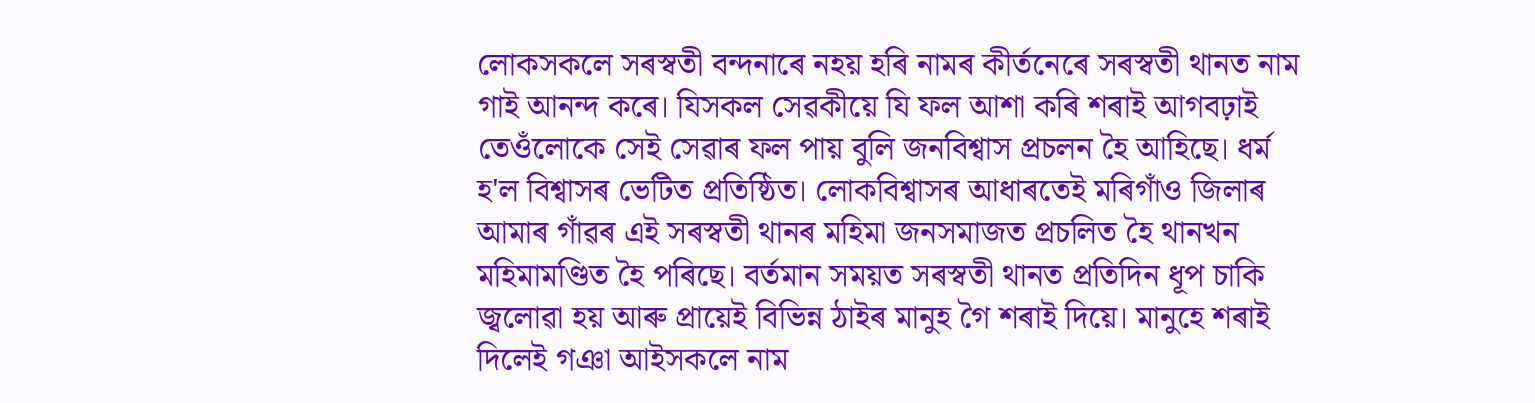লোকসকলে সৰস্বতী বন্দনাৰে নহয় হৰি নামৰ কীৰ্তনেৰে সৰস্বতী থানত নাম গাই আনন্দ কৰে। যিসকল সেৱকীয়ে যি ফল আশা কৰি শৰাই আগবঢ়াই তেওঁলোকে সেই সেৱাৰ ফল পায় বুলি জনবিশ্বাস প্ৰচলন হৈ আহিছে। ধৰ্ম হ'ল বিশ্বাসৰ ভেটিত প্ৰতিষ্ঠিত। লোকবিশ্বাসৰ আধাৰতেই মৰিগাঁও জিলাৰ আমাৰ গাঁৱৰ এই সৰস্বতী থানৰ মহিমা জনসমাজত প্ৰচলিত হৈ থানখন মহিমামণ্ডিত হৈ পৰিছে। বৰ্তমান সময়ত সৰস্বতী থানত প্ৰতিদিন ধূপ চাকি জ্বলোৱা হয় আৰু প্ৰায়েই বিভিন্ন ঠাইৰ মানুহ গৈ শৰাই দিয়ে। মানুহে শৰাই দিলেই গঞা আইসকলে নাম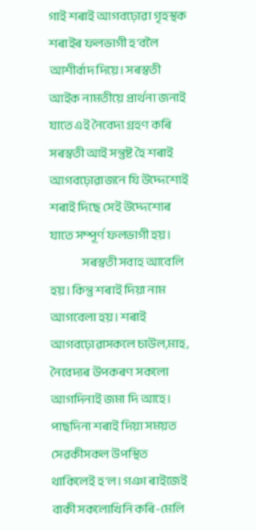গাই শৰাই আগবঢ়োৱা গৃহস্থক শৰাইৰ ফলভাগী হ'বলৈ আশীৰ্বাদ দিয়ে। সৰস্বতী আইক নামতীয়ে প্ৰাৰ্থনা জনাই যাতে এই নৈবেদ্য গ্ৰহণ কৰি সৰস্বতী আই সন্তুষ্ট হৈ শৰাই আগবঢ়োৱাজনে যি উদ্দেশ্যেই শৰাই দিছে সেই উদ্দেশ্যেৰ যাতে সম্পূৰ্ণ ফলভাগী হয়।
               সৰস্বতী সবাহ আবেলি হয়। কিন্তু শৰাই দিয়া নাম আগবেলা হয়। শৰাই আগবঢ়োৱাসকলে চাউল,মাহ, নৈবেদ্যৰ উপকৰণ সকলো আগদিনাই জমা দি আহে। পাছদিনা শৰাই দিয়া সময়ত সেৱকীসকল উপস্থিত থাকিলেই হ'ল। গঞা ৰাইজেই বাকী সকলোখিনি কৰি-মেলি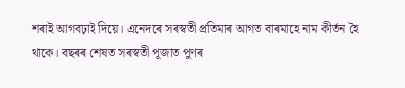শৰাই আগবঢ়াই দিয়ে। এনেদৰে সৰস্বতী প্ৰতিমাৰ আগত বাৰমাহে নাম কীৰ্তন হৈ থাকে। বছৰৰ শেষত সৰস্বতী পূজাত পুণৰ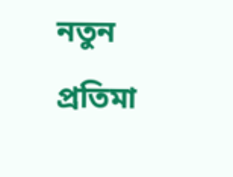নতুন প্ৰতিমা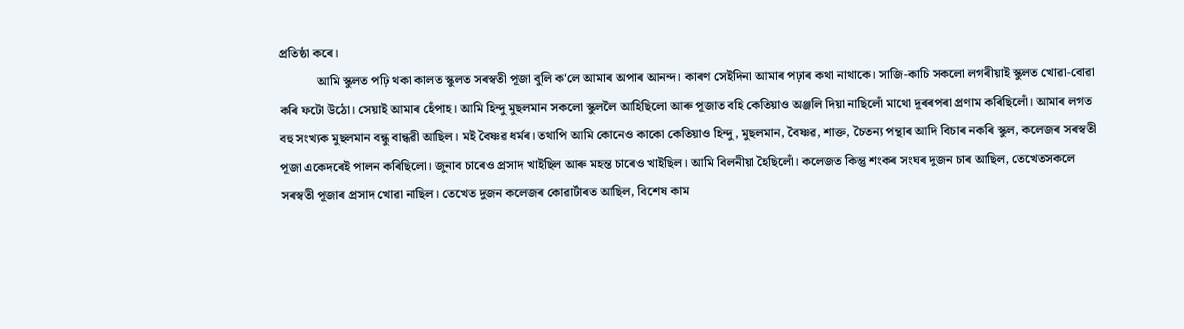প্ৰতিষ্ঠা কৰে।
            আমি স্কুলত পঢ়ি থকা কালত স্কুলত সৰস্বতী পূজা বুলি ক'লে আমাৰ অপাৰ আনন্দ। কাৰণ সেইদিনা আমাৰ পঢ়াৰ কথা নাথাকে। সাজি-কাচি সকলো লগৰীয়াই স্কুলত খোৱা-বোৱা কৰি ফটো উঠো। সেয়াই আমাৰ হেঁপাহ। আমি হিন্দু মুছলমান সকলো স্কুললৈ আহিছিলো আৰু পূজাত বহি কেতিয়াও অঞ্জলি দিয়া নাছিলোঁ মাথো দূৰৰপৰা প্ৰণাম কৰিছিলোঁ। আমাৰ লগত বহু সংখ্যক মুছলমান বন্ধু বান্ধৱী আছিল। মই বৈষ্ণৱ ধৰ্মৰ। তথাপি আমি কোনেও কাকো কেতিয়াও হিন্দু, মুছলমান, বৈষ্ণৱ, শাক্ত, চৈতন্য পন্থাৰ আদি বিচাৰ নকৰি স্কুল, কলেজৰ সৰস্বতী পূজা একেদৰেই পালন কৰিছিলো। জুনাব চাৰেও প্ৰসাদ খাইছিল আৰু মহন্ত চাৰেও খাইছিল। আমি বিলনীয়া হৈছিলোঁ। কলেজত কিন্তু শংকৰ সংঘৰ দুজন চাৰ আছিল, তেখেতসকলে সৰস্বতী পূজাৰ প্ৰসাদ খোৱা নাছিল। তেখেত দুজন কলেজৰ কোৱাৰ্টাৰত আছিল, বিশেষ কাম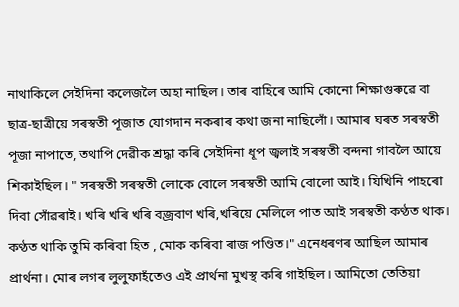নাথাকিলে সেইদিনা কলেজলৈ অহা নাছিল। তাৰ বাহিৰে আমি কোনো শিক্ষাগুৰুৱে বা ছাত্ৰ-ছাত্ৰীয়ে সৰস্বতী পূজাত যোগদান নকৰাৰ কথা জনা নাছিলোঁ। আমাৰ ঘৰত সৰস্বতী পূজা নাপাতে, তথাপি দেৱীক শ্ৰদ্ধা কৰি সেইদিনা ধূপ জ্বলাই সৰস্বতী বন্দনা গাবলৈ আয়ে শিকাইছিল। " সৰস্বতী সৰস্বতী লোকে বোলে সৰস্বতী আমি বোলো আই। যিখিনি পাহৰো দিবা সোঁৱৰাই। খৰি খৰি খৰি বজ্ৰবাণ খৰি,খৰিয়ে মেলিলে পাত আই সৰস্বতী কণ্ঠত থাক। কণ্ঠত থাকি তুমি কৰিবা হিত , মোক কৰিবা ৰাজ পণ্ডিত।" এনেধৰণৰ আছিল আমাৰ প্ৰাৰ্থনা। মোৰ লগৰ লুলুফাহঁতেও এই প্ৰাৰ্থনা মুখস্থ কৰি গাইছিল। আমিতো তেতিয়া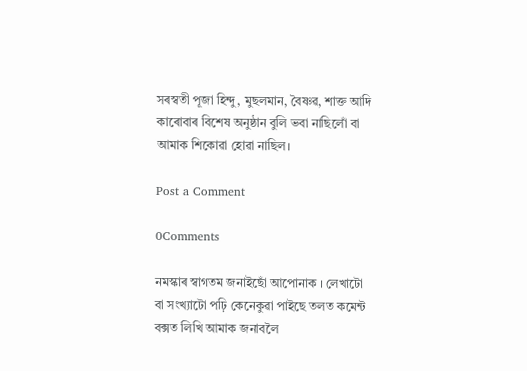সৰস্বতী পূজা হিন্দু, মুছলমান, বৈষ্ণৱ, শাক্ত আদি কাৰোবাৰ বিশেষ অনুষ্ঠান বুলি ভবা নাছিলোঁ বা আমাক শিকোৱা হোৱা নাছিল।

Post a Comment

0Comments

নমস্কাৰ স্বাগতম জনাইছোঁ আপোনাক । লেখাটো বা সংখ্যাটো পঢ়ি কেনেকুৱা পাইছে তলত কমেন্ট বক্সত লিখি আমাক জনাবলৈ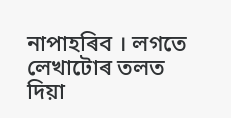নাপাহৰিব । লগতে লেখাটোৰ তলত দিয়া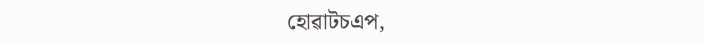হোৱাটচএপ,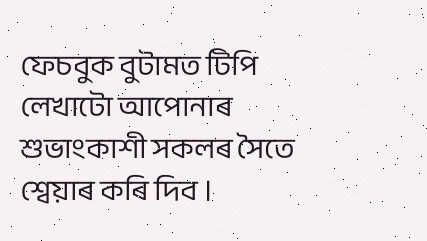ফেচবুক বুটামত টিপি লেখাটো আপোনাৰ শুভাংকাশী সকলৰ সৈতে শ্বেয়াৰ কৰি দিব ।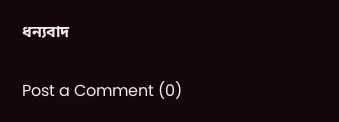ধন্যবাদ

Post a Comment (0)